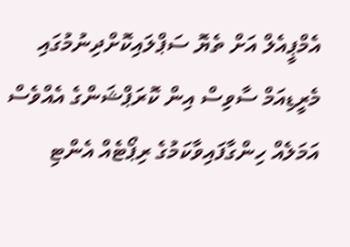އެމްޕީއެލް އަށް ތެޔޮ ސަޕްލައިކޮށްދިނުމުގައި މެރީޑިއަމް ސާވިސް އިން ކޮރަޕްޝަންގެ އެއްވެސް އަމަލެއް ހިންގާފައިވާކަމުގެ ރިޕޯޓެއް އެންޓި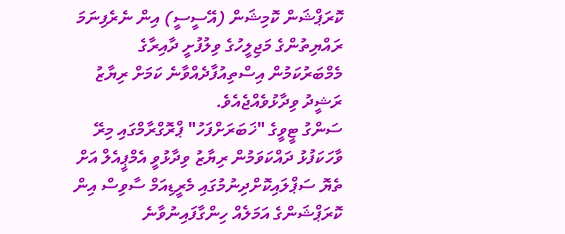ކޮރަޕްޝަން ކޮމިޝަން (އޭސީސީ) އިން ނެރެފިނަމަ ރައްޔިތުންގެ މަޖިލީހުގެ ވިލުފުށީ ދާއިރާގެ މެމްބަރުކަމުން އިސްތިއުފާދެއްވާނެ ކަމަށް ރިޔާޒު ރަޝީދު ވިދާޅުވެއްޖެއެވެ.
ސަންގު ޓީވީގެ "ޚަބަރަށްފަހު" ޕްރޮގްރާމްގައި މިރޭ ވާހަކަފުޅު ދައްކަވަމުން ރިޔާޒު ވިދާޅުވީ އެމްޕީއެލް އަށް ތެޔޮ ސަޕްލައިކޮށްދިނުމުގައި މެރީޑިއަމް ސާވިސް އިން ކޮރަޕްޝަންގެ އަމަލެއް ހިންގާފައިނުވާނެ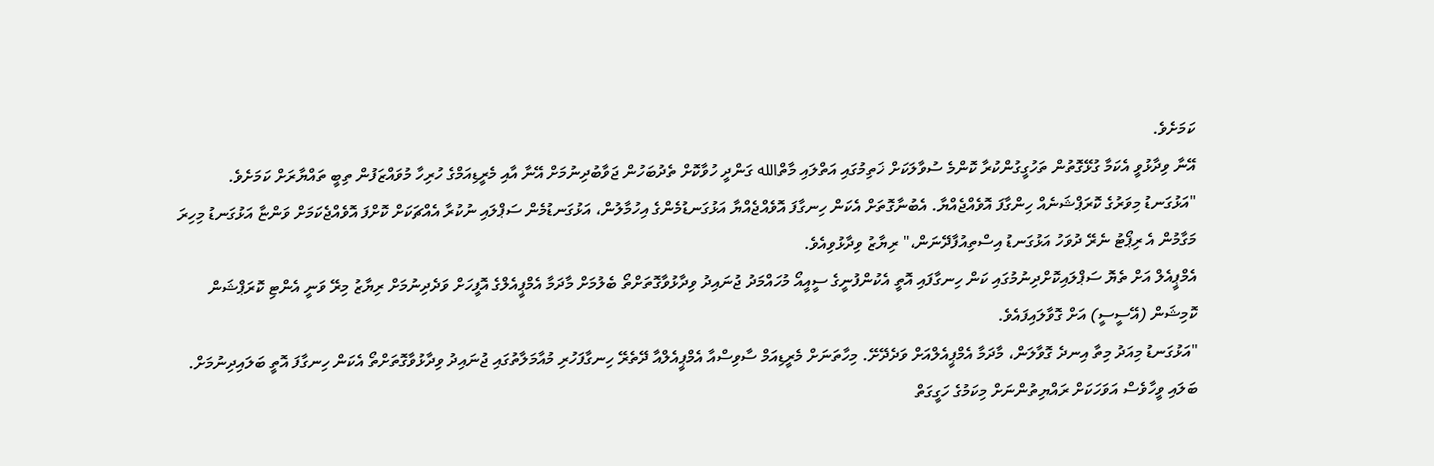ކަމަށެވެ.
އޭނާ ވިދާޅުވީ އެކަމާ ގުޅޭގޮތުން ތަހުގީގުންކުރާ ކޮންމެ ސުވާލަކަށް ޚަތިމުގައި އަތްލައި މާތްالله ގަންދީ ހުވާކޮށް ތެދުބަހުން ޖަވާބުދިނުމަށް އޭނާ އާއި މެރީޑިއަމްގެ ހުރިހާ މުވައްޒަފުން ތިބީ ތައްޔާރަށް ކަމަށެވެ.
"އަޅުގަނޑު މިވަރުގެ ކޮރަޕްޝަނެއް ހިންގާފަ އޮވެއްޖެއްޔާ. އެބުނާގޮތަށް އެކަން ހިނގާފަ އޮވެއްޖެއްޔާ އަޅުގަނޑުމެންގެ އިހުމާލުން، އަޅުގަނޑުމެން ސަޕްލައި ނުކުރާ އެއްޗަކަށް ކޮށްފަ އޮވެއްޖެކަމަށް ވަންޏާ އަޅުގަނޑު މިހިރަ މަގާމުން އެ ރިޕޯޓު ނެރޭ ދުވަހު އަޅުގަނޑު އިސްތިއުފާދޭނަން،" ރިޔާޒު ވިދާޅުވިއެވެ.
އެމްޕީއެލް އަށް ތެޔޮ ސަޕްލައިކޮށްދިނުމުގައި ކަން ހިނގާފައި އޮތީ އެކުންފުނީގެ ސީއީއޯ މުހައްމަދު ޖުނައިދު ވިދާޅުވާގޮތަށްތޯ ބެލުމަށް މާދަމާ އެމްޕީއެލްގެ އޮފީހަށް ވަދެދިނުމަށް ރިޔާޒު މިރޭ ވަނީ އެންޓި ކޮރަޕްޝަން ކޮމިޝަން (އޭސީސީ) އަށް ގޮވާލައިފައެވެ.
"އަޅުގަނޑު މިއަދު މިތާ އިނދެ ގޮވާލަން، މާދަމާ އެމްޕީއެލްއަށް ވަދެދޭށޭ. މިހާތަނަށް މެރީޑިއަމް ސާވިސްއާ އެމްޕީއެލްއާ ދޭތެރޭ ހިނގާފަހުރި މުއާމަލާތުގައި ޖުނައިދު ވިދާޅުވާގޮތަށްތޯ އެކަން ހިނގާފަ އޮތީ ބަލައިދިނުމަށް. ބަލައި ވީހާވެސް އަވަހަކަށް ރައްޔިތުންނަށް މިކަމުގެ ހަގީގަތް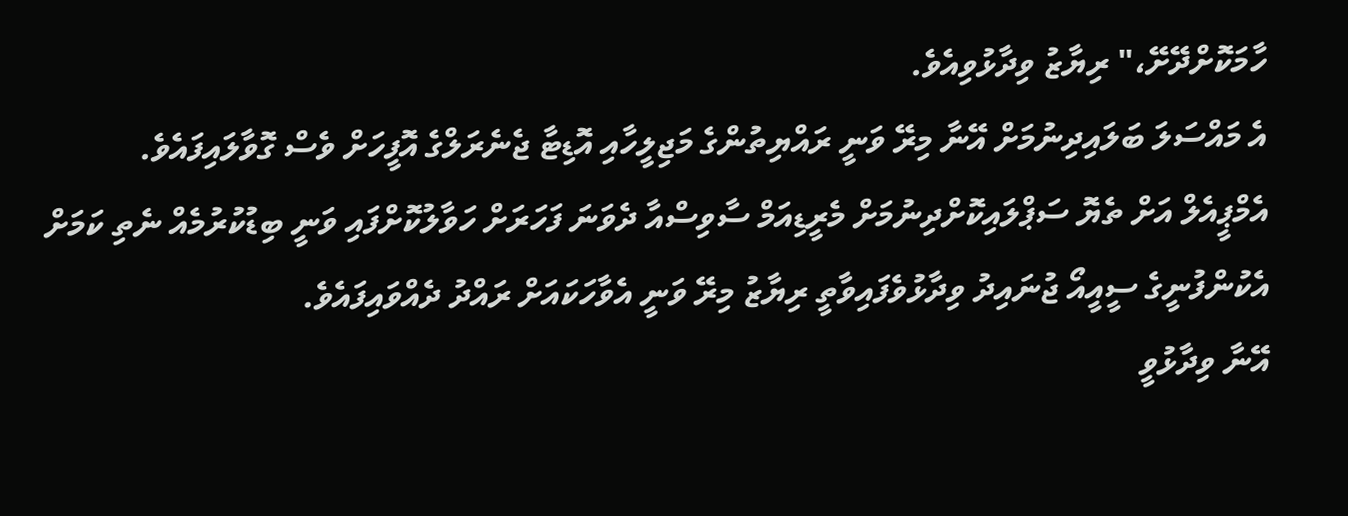ހާމަކޮށްދޭށޭ،" ރިޔާޒު ވިދާޅުވިއެވެ.
އެ މައްސަލަ ބަލައިދިނުމަށް އޭނާ މިރޭ ވަނީ ރައްޔިތުންގެ މަޖިލީހާއި އޮޑިޓާ ޖެނެރަލްގެ އޮފީހަށް ވެސް ގޮވާލައިފައެވެ.
އެމްޕީއެލް އަށް ތެޔޮ ސަޕްލައިކޮށްދިނުމަށް މެރީޑިއަމް ސާވިސްއާ ދެވަނަ ފަހަރަށް ހަވާލުކޮށްފައި ވަނީ ބިޑުކުރުމެއް ނެތި ކަމަށް އެކުންފުނީގެ ސީއީއޯ ޖުނައިދު ވިދާޅުވެފައިވާތީ ރިޔާޒު މިރޭ ވަނީ އެވާހަކައަށް ރައްދު ދެއްވައިފައެވެ.
އޭނާ ވިދާޅުވީ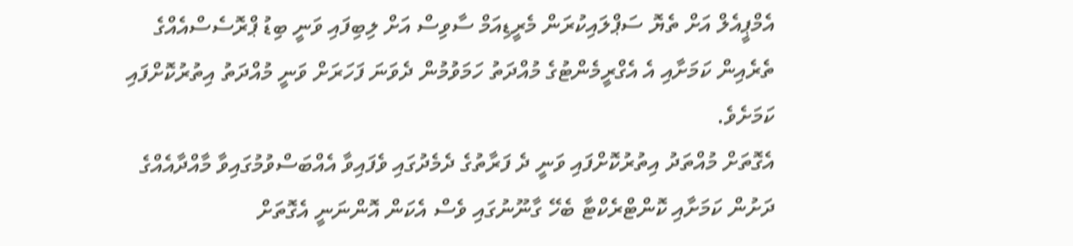އެމްޕީއެލް އަށް ތެޔޮ ސަޕްލައިކުރަން މެރީޑިއަމް ސާވިސް އަށް ލިބިފައި ވަނީ ބިޑު ޕްރޮސެސްއެއްގެ ތެރެއިން ކަމަށާއި އެ އެގްރީމެންޓުގެ މުއްދަތު ހަމަވުމުން ދެވަނަ ފަހަރަށް ވަނީ މުއްދަތު އިތުރުކޮށްފައި ކަމަށެވެ.
އެގޮތަށް މުއްތަދު އިތުރުކޮށްފައި ވަނީ ދެ ފަރާތުގެ ދެމެދުގައި ވެފައިވާ އެއްބަސްވުމުގައިވާ މާއްދާއެއްގެ ދަށުން ކަމަށާއި ކޮންޓްރެކްޓާ ބެހޭ ގާނޫނުގައި ވެސް އެކަން އޮންނަނީ އެގޮތަށް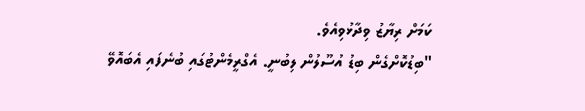ކަމަށް ރިޔާޒު ވިދާޅުވިއެވެ.
"ބިޑުކޮށްގެން ބިޑު އުސޫލުން ލިބުނީ. އެގްރީމެންޓުގައި ބުނެފައި އެބައޮވޭ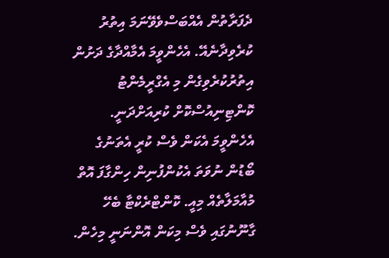ދެފަރާތުން އެއްބަސްވެވޭނަމަ އިތުރު ކުރެވިދާނެއޭ. އެހެންވީމަ އެމާއްދާގެ ދަށުން އިތުރުކުރެވިގެން މި އެގްރީމެންޓު ކޮންޓިނިއުސްކޮށް ކުރިއަށްދަނީ. އެހެންވީމަ އެކަން ވެސް ކުރީ އެތަނުގެ ބޯޑުން ނުވަތަ އެކުންފުނިން ހިންގާފަ އޮތް މުއާމަލާތެއް މިއީ. ކޮންޓްރެކްޓާ ބެހޭ ގާނޫނުގައި ވެސް މިކަން އޮންނަނީ މިހެން.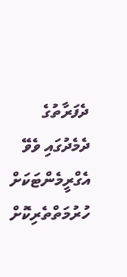ދެފަރާތުގެ ދެމެދުގައި ވެވޭ އެގްރީމެންޓަކަށް ހުރުމަތްތެރިކޮށް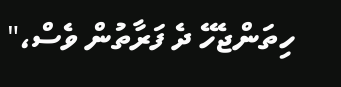ހިތަންޖެހޭ ދެ ފަރާތުން ވެސް،"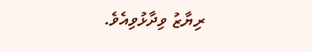ރިޔާޒު ވިދާޅުވިއެވެ.